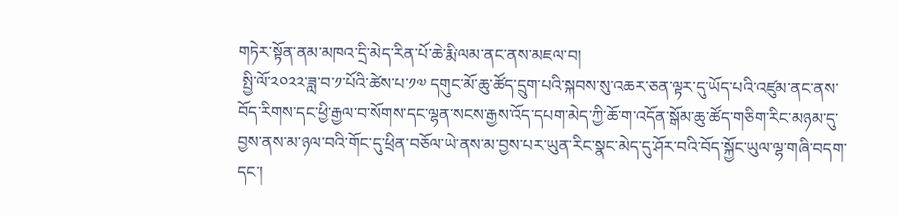གཏེར་སྟོན་ནམ་མཁའ་དྲི་མེད་རིན་པོ་ཆེ་རྨི་ལམ་ནང་ནས་མཇལ་བ།
 སྤྱི་ལོ་༢༠༢༢་ཟླ་བ་༡་པོའི་ཚེས་པ་༡༧ དགུང་མོ་ཆུ་ཚོད་དྲུག་པའི་སྐབས་སུ་འཆར་ཅན་ལྟར་དུ་ཡོད་པའི་འཛུམ་ནང་ནས་བོད་རིགས་དང་ཕྱི་རྒྱལ་བ་སོགས་དང་ལྷན་སངས་རྒྱས་འོད་དཔག་མེད་ཀྱི་ཆོ་ག་འདོན་སྒོམ་ཆུ་ཚོད་གཅིག་རིང་མཉམ་དུ་བྱས་ནས་མ་ཉལ་བའི་གོང་དུ་ཕྲིན་བཅོལ་ཡེ་ནས་མ་བྱས་པར་ཡུན་རིང་སྣང་མེད་དུ་ཤོར་བའི་བོད་སྐྱོང་ཡུལ་ལྷ་གཞི་བདག་དང་།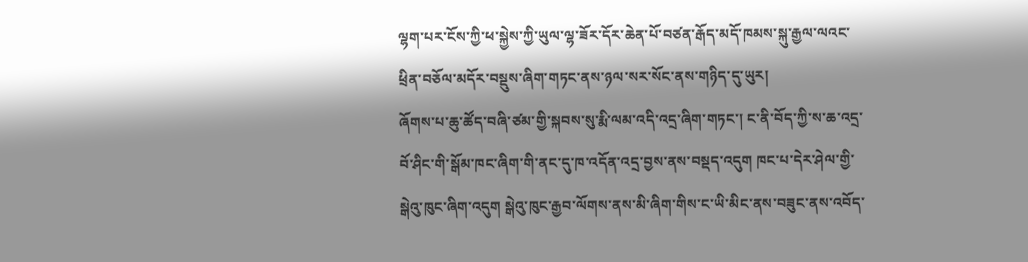ལྷག་པར་ངོས་ཀྱི་ཕ་སྐྱེས་ཀྱི་ཡུལ་ལྷ་ཟོར་དོར་ཆེན་པོ་བཙན་རྒོད་མདོ་ཁམས་སྐུ་རྒྱལ་ལའང་ཕྲིན་བཅོལ་མདོར་བསྡུས་ཞིག་གཏང་ནས་ཉལ་སར་སོང་ནས་གཉིད་དུ་ཡུར།
ཞོགས་པ་ཆུ་ཚོད་བཞི་ཙམ་གྱི་སྐབས་སུ་རྨི་ལམ་འདི་འདྲ་ཞིག་གཏང་། ང་ནི་བོད་ཀྱི་ས་ཆ་འདྲ་བོ་ཤིང་གི་སྒོམ་ཁང་ཞིག་གི་ནང་དུ་ཁ་འདོན་འདྲ་བྱས་ནས་བསྡད་འདུག ཁང་པ་དེར་ཤེལ་གྱི་སྒེའུ་ཁུང་ཞིག་འདུག སྒེའུ་ཁུང་རྒྱབ་ལོགས་ནས་མི་ཞིག་གིས་ང་ཡི་མིང་ནས་བཟུང་ནས་འབོད་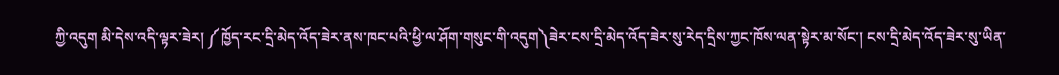ཀྱི་འདུག མི་དེས་འདི་ལྟར་ཟེར། ༼ཁྱོད་རང་དྲི་མེད་འོད་ཟེར་ནས་ཁང་པའི་ཕྱི་ལ་ཤོག་གསུང་གི་འདུག༽ཟེར་ངས་དྲི་མེད་འོད་ཟེར་སུ་རེད་དྲིས་ཀྱང་ཁོས་ལན་སྟེར་མ་སོང་། ངས་དྲི་མེད་འོད་ཟེར་སུ་ཡིན་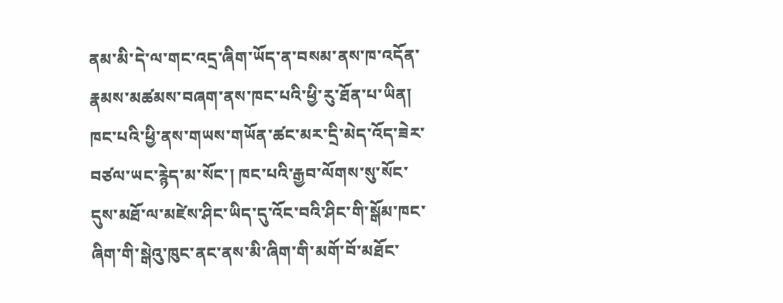ནམ་མི་དེ་ལ་གང་འདྲ་ཞིག་ཡོད་ན་བསམ་ནས་ཁ་འདོན་རྣམས་མཚམས་བཞག་ནས་ཁང་པའི་ཕྱི་རུ་ཐོན་པ་ཡིན། ཁང་པའི་ཕྱི་ནས་གཡས་གཡོན་ཚང་མར་དྲི་མེད་འོད་ཟེར་བཙལ་ཡང་རྙེད་མ་སོང་། ཁང་པའི་རྒྱབ་ལོགས་སུ་སོང་དུས་མཐོ་ལ་མཛེས་ཤིང་ཡིད་དུ་འོང་བའི་ཤིང་གི་སྒོམ་ཁང་ཞིག་གི་སྒེའུ་ཁུང་ནང་ནས་མི་ཞིག་གི་མགོ་བོ་མཐོང་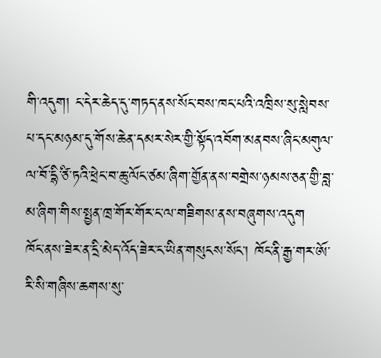གི་འདུག། ང་དེར་ཆེད་དུ་གཏད་ནས་སོང་བས་ཁང་པའི་འཁྲིས་སུ་སླེབས་པ་དང་མཉམ་དུ་གོས་ཆེན་དམར་སེར་གྱི་སྟོད་འབོག་མནབས་ཞིང་མགུལ་ལ་བོ་དྷི་ཙི་ཏའི་ཕྲེང་བ་ཆུ་ལོང་ཙམ་ཞིག་གྱོན་ནས་བགྲེས་ཉམས་ཅན་གྱི་བླ་མ་ཞིག་གིས་སྤྱན་ཁྲ་གོར་གོར་ང་ལ་གཟིགས་ནས་བཞུགས་འདུག
ཁོང་ནས་ཟེར་ན་དྲི་མེད་འོད་ཟེར་ང་ཡིན་གསུངས་སོང་། ཁོང་ནི་རྒྱ་གར་ཨོ་རི་སི་གཞིས་ཆགས་སུ་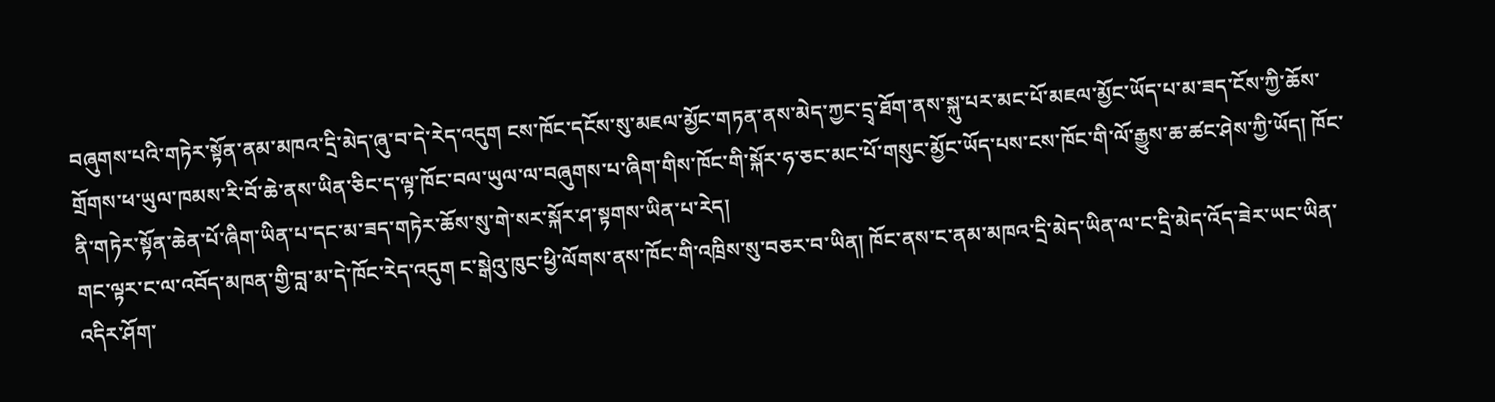བཞུགས་པའི་གཏེར་སྟོན་ནམ་མཁའ་དྲི་མེད་ཞུ་བ་དེ་རེད་འདུག ངས་ཁོང་དངོས་སུ་མཇལ་མྱོང་གཏན་ནས་མེད་ཀྱང་དྲྭ་ཐོག་ནས་སྐུ་པར་མང་པོ་མཇལ་མྱོང་ཡོད་པ་མ་ཟད་ངོས་ཀྱི་ཆོས་གྲོགས་ཕ་ཡུལ་ཁམས་རི་བོ་ཆེ་ནས་ཡིན་ཅིང་ད་ལྟ་ཁོང་བལ་ཡུལ་ལ་བཞུགས་པ་ཞིག་གིས་ཁོང་གི་སྐོར་ཧ་ཅང་མང་པོ་གསུང་མྱོང་ཡོད་པས་ངས་ཁོང་གི་ལོ་རྒྱུས་ཆ་ཚང་ཤེས་ཀྱི་ཡོད། ཁོང་ནི་གཏེར་སྟོན་ཆེན་པོ་ཞིག་ཡིན་པ་དང་མ་ཟད་གཏེར་ཆོས་སུ་གེ་སར་སྐོར་ཤ་སྟགས་ཡིན་པ་རེད།
གང་ལྟར་ང་ལ་འབོད་མཁན་གྱི་བླ་མ་དེ་ཁོང་རེད་འདུག ང་སྒེའུ་ཁུང་ཕྱི་ལོགས་ནས་ཁོང་གི་འཁྲིས་སུ་བཅར་བ་ཡིན། ཁོང་ནས་ང་ནམ་མཁའ་དྲི་མེད་ཡིན་ལ་ང་དྲི་མེད་འོད་ཟེར་ཡང་ཡིན་འདིར་ཤོག་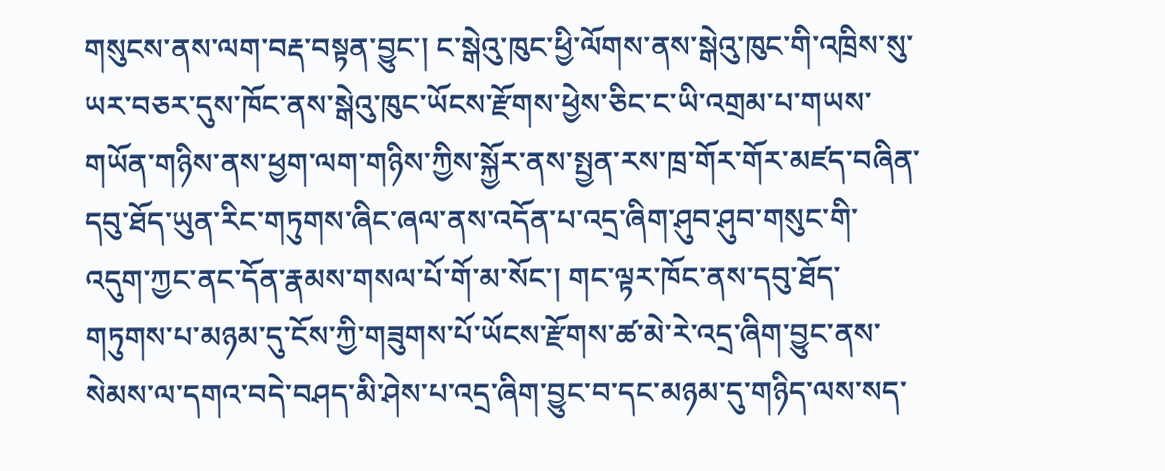གསུངས་ནས་ལག་བརྡ་བསྟན་བྱུང་། ང་སྒེའུ་ཁུང་ཕྱི་ལོགས་ནས་སྒེའུ་ཁུང་གི་འཁྲིས་སུ་ཡར་བཅར་དུས་ཁོང་ནས་སྒེའུ་ཁུང་ཡོངས་རྫོགས་ཕྱེས་ཅིང་ང་ཡི་འགྲམ་པ་གཡས་གཡོན་གཉིས་ནས་ཕྱག་ལག་གཉིས་ཀྱིས་སྐྱོར་ནས་སྤྱན་རས་ཁྲ་གོར་གོར་མཛད་བཞིན་དབུ་ཐོད་ཡུན་རིང་གཏུགས་ཞིང་ཞལ་ནས་འདོན་པ་འདྲ་ཞིག་ཤུབ་ཤུབ་གསུང་གི་འདུག་ཀྱང་ནང་དོན་རྣམས་གསལ་པོ་གོ་མ་སོང་། གང་ལྟར་ཁོང་ནས་དབུ་ཐོད་གཏུགས་པ་མཉམ་དུ་ངོས་ཀྱི་གཟུགས་པོ་ཡོངས་རྫོགས་ཚ་མེ་རེ་འདྲ་ཞིག་བྱུང་ནས་སེམས་ལ་དགའ་བདེ་བཤད་མི་ཤེས་པ་འདྲ་ཞིག་བྱུང་བ་དང་མཉམ་དུ་གཉིད་ལས་སད་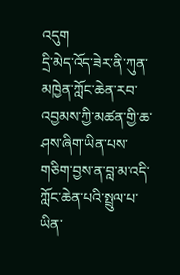འདུག
དྲི་མེད་འོད་ཟེར་ནི་ཀུན་མཁྱེན་ཀློང་ཆེན་རབ་འབྱམས་ཀྱི་མཚན་གྱི་ཆ་ཤས་ཞིག་ཡིན་པས་གཅིག་བྱས་ན་བླ་མ་འདི་ཀློང་ཆེན་པའི་སྤྲུལ་པ་ཡིན་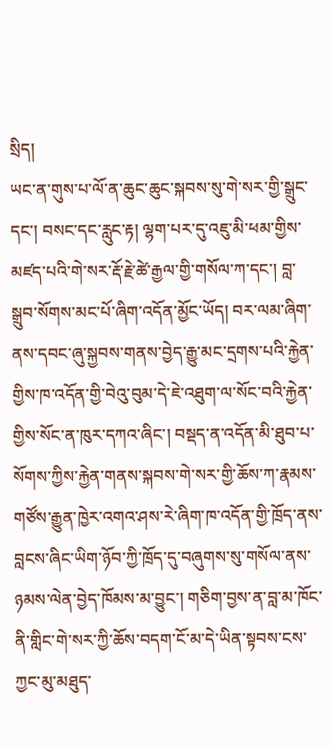སྲིད།
ཡང་ན་གུས་པ་ལོ་ན་ཆུང་ཆུང་སྐབས་སུ་གེ་སར་གྱི་སྒྲུང་དང་། བསང་དང་རླུང་རྟ། ལྷག་པར་དུ་འཇུ་མི་ཕམ་གྱིས་མཛད་པའི་གེ་སར་རྡོ་རྗེ་ཚེ་རྒྱལ་གྱི་གསོལ་ཀ་དང་། བླ་སྒྲུབ་སོགས་མང་པོ་ཞིག་འདོན་མྱོང་ཡོད། བར་ལམ་ཞིག་ནས་དབང་ཞུ་སྐྱབས་གནས་བྱེད་རྒྱུ་མང་དྲགས་པའི་རྐྱེན་གྱིས་ཁ་འདོན་གྱི་བེའུ་བུམ་དེ་ཇེ་འཐུག་ལ་སོང་བའི་རྐྱེན་གྱིས་སོང་ན་ཁུར་དཀའ་ཞིང་། བསྡད་ན་འདོན་མི་ཐུབ་པ་སོགས་ཀྱིས་རྐྱེན་གནས་སྐབས་གེ་སར་གྱི་ཆོས་ཀ་རྣམས་གཙོས་རྒྱུན་ཁྱེར་འགའ་ཤས་རེ་ཞིག་ཁ་འདོན་གྱི་ཁྲོད་ནས་བླངས་ཞིང་ཡིག་ཉོབ་ཀྱི་ཁྲོད་དུ་བཞུགས་སུ་གསོལ་ནས་ཉམས་ལེན་བྱེད་ཁོམས་མ་བྱུང་། གཅིག་བྱས་ན་བླ་མ་ཁོང་ནི་གླིང་གེ་སར་ཀྱི་ཆོས་བདག་ངོ་མ་དེ་ཡིན་སྟབས་ངས་ཀྱང་མུ་མཐུད་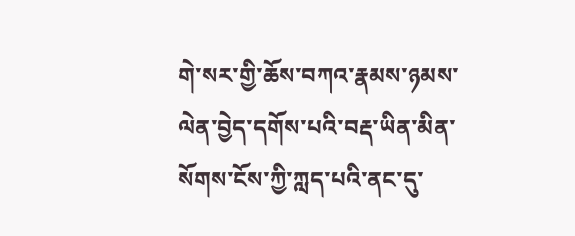གེ་སར་གྱི་ཆོས་བཀའ་རྣམས་ཉམས་ལེན་བྱེད་དགོས་པའི་བརྡ་ཡིན་མིན་སོགས་ངོས་ཀྱི་ཀླད་པའི་ནང་དུ་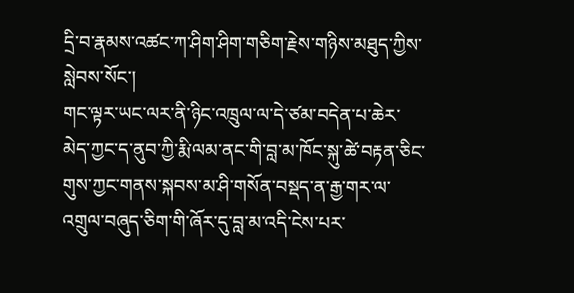དྲི་བ་རྣམས་འཚང་ཀ་ཤིག་ཤིག་གཅིག་རྗེས་གཉིས་མཐུད་ཀྱིས་སླེབས་སོང་།
གང་ལྟར་ཡང་ལར་ནི་ཉིང་འཁྲུལ་ལ་དེ་ཙམ་བདེན་པ་ཆེར་མེད་ཀྱང་ད་ནུབ་ཀྱི་རྨི་ལམ་ནང་གི་བླ་མ་ཁོང་སྐུ་ཚེ་བརྟན་ཅིང་གུས་ཀྱང་གནས་སྐབས་མ་ཤི་གསོན་བསྡད་ན་རྒྱ་གར་ལ་འགྲུལ་བཞུད་ཅིག་གི་ཞོར་དུ་བླ་མ་འདི་ངེས་པར་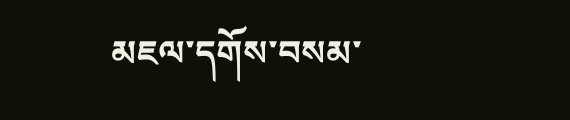མཇལ་དགོས་བསམ་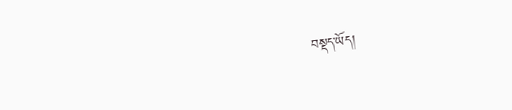བསྡད་ཡོད།